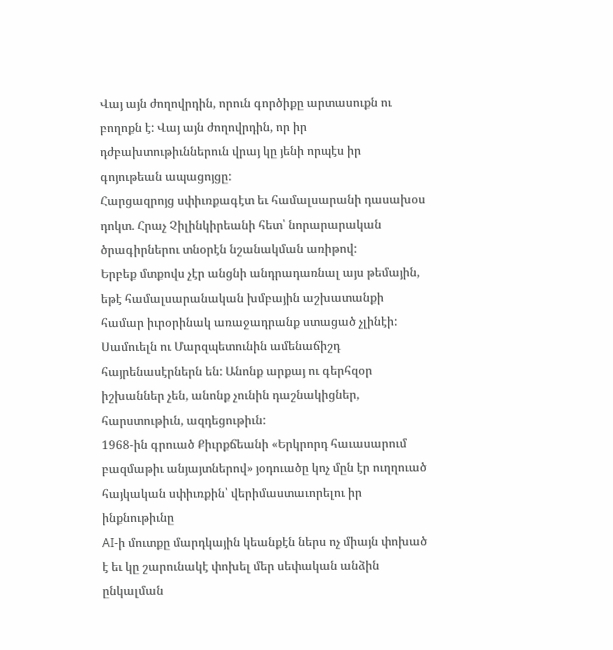Վայ այն ժողովրդին, որուն գործիքը արտասուքն ու բողոքն է: Վայ այն ժողովրդին, որ իր դժբախտութիւններուն վրայ կը յենի որպէս իր գոյութեան ապացոյցը:
Հարցազրոյց սփիւռքագէտ եւ համալսարանի դասախօս դոկտ. Հրաչ Չիլինկիրեանի հետ՝ նորարարական ծրագիրներու տնօրէն նշանակման առիթով:
Երբեք մտքովս չէր անցնի անդրադառնալ այս թեմային, եթէ համալսարանական խմբային աշխատանքի համար իւրօրինակ առաջադրանք ստացած չլինէի:
Սամուելն ու Մարզպետունին ամենաճիշդ հայրենասէրներն են: Անոնք արքայ ու գերհզօր իշխաններ չեն, անոնք չունին դաշնակիցներ, հարստութիւն, ազդեցութիւն:
1968-ին գրուած Քիւրքճեանի «Երկրորդ հաւասարում բազմաթիւ անյայտներով» յօդուածը կոչ մըն էր ուղղուած հայկական սփիւռքին՝ վերիմաստաւորելու իր ինքնութիւնը
AI-ի մուտքը մարդկային կեանքէն ներս ոչ միայն փոխած է եւ կը շարունակէ փոխել մեր սեփական անձին ընկալման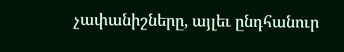չափանիշները, այլեւ ընդհանուր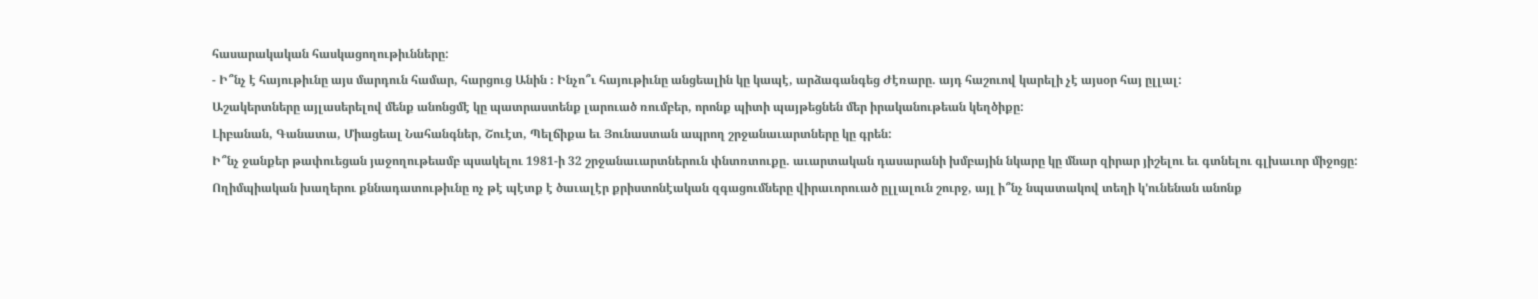հասարակական հասկացողութիւնները:
- Ի՞նչ է հայութիւնը այս մարդուն համար, հարցուց Անին ։ Ինչո՞ւ հայութիւնը անցեալին կը կապէ, արձագանգեց Ժէռարը. այդ հաշուով կարելի չէ այսօր հայ ըլլալ:
Աշակերտները այլասերելով մենք անոնցմէ կը պատրաստենք լարուած ռումբեր, որոնք պիտի պայթեցնեն մեր իրականութեան կեղծիքը:
Լիբանան, Գանատա, Միացեալ Նահանգներ, Շուէտ, Պելճիքա եւ Յունաստան ապրող շրջանաւարտները կը գրեն:
Ի՞նչ ջանքեր թափուեցան յաջողութեամբ պսակելու 1981-ի 32 շրջանաւարտներուն փնտռտուքը. աւարտական դասարանի խմբային նկարը կը մնար զիրար յիշելու եւ գտնելու գլխաւոր միջոցը:
Ողիմպիական խաղերու քննադատութիւնը ոչ թէ պէտք է ծաւալէր քրիստոնէական զգացումները վիրաւորուած ըլլալուն շուրջ, այլ ի՞նչ նպատակով տեղի կ'ունենան անոնք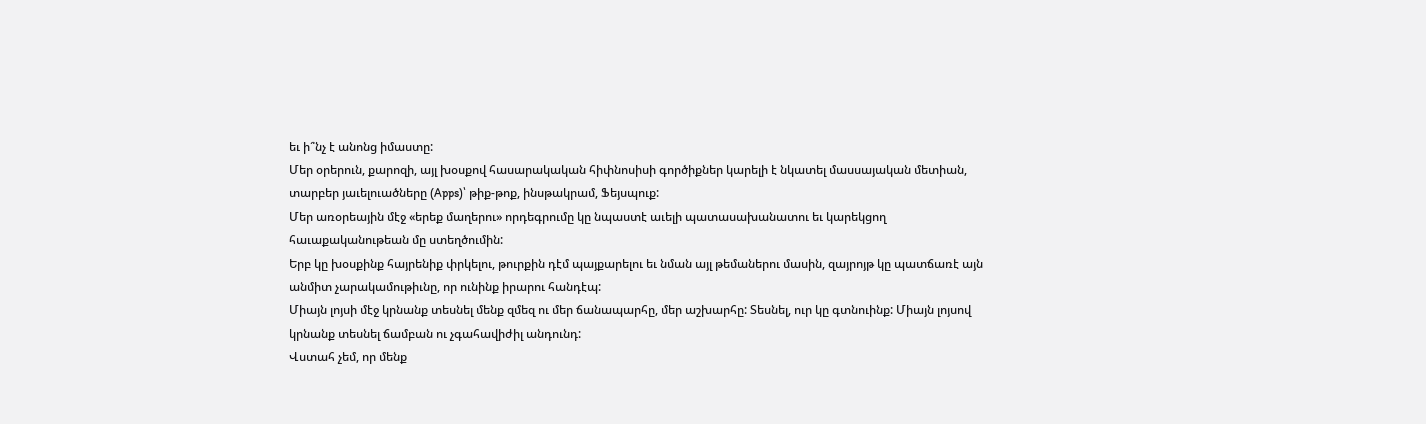եւ ի՞նչ է անոնց իմաստը:
Մեր օրերուն, քարոզի, այլ խօսքով հասարակական հիփնոսիսի գործիքներ կարելի է նկատել մասսայական մետիան, տարբեր յաւելուածները (Apps)՝ թիք-թոք, ինսթակրամ, Ֆեյսպուք:
Մեր առօրեային մէջ «երեք մաղերու» որդեգրումը կը նպաստէ աւելի պատասախանատու եւ կարեկցող հաւաքականութեան մը ստեղծումին:
Երբ կը խօսքինք հայրենիք փրկելու, թուրքին դէմ պայքարելու եւ նման այլ թեմաներու մասին, զայրոյթ կը պատճառէ այն անմիտ չարակամութիւնը, որ ունինք իրարու հանդէպ:
Միայն լոյսի մէջ կրնանք տեսնել մենք զմեզ ու մեր ճանապարհը, մեր աշխարհը: Տեսնել, ուր կը գտնուինք: Միայն լոյսով կրնանք տեսնել ճամբան ու չգահավիժիլ անդունդ:
Վստահ չեմ, որ մենք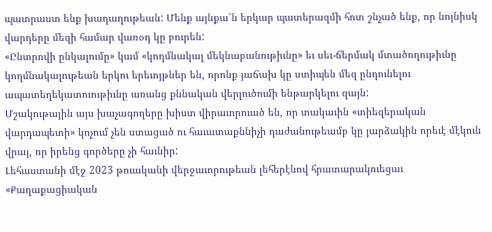պատրաստ ենք խաղաղութեան: Մենք այնքա՛ն երկար պատերազմի հոտ շնչած ենք, որ նոյնիսկ վարդերը մեզի համար վառօդ կը բուրեն:
«Ընտրովի ընկալումը» կամ «կողմնակալ մեկնաբանութիւնը» եւ սեւ-ճերմակ մտածողութիւնը կողմնակալութեան երկու երեւոյթներ են, որոնք յաճախ կը ստիպեն մեզ ընդունելու ապատեղեկատուութիւնը առանց քննական վերլուծումի ենթարկելու զայն:
Մշակութային այս խաչագողերը խիստ վիրաւորուած են, որ տակաւին «տիեզերական վարդապետի» կոչում չեն ստացած ու հաւատաքննիչի դաժանութեամբ կը յարձակին որեւէ մէկուն վրայ, որ իրենց գործերը չի հաւնիր:
Լեհաստանի մէջ 2023 թուականի վերջաւորութեան լեհերէնով հրատարակուեցաւ «Քաղաքացիական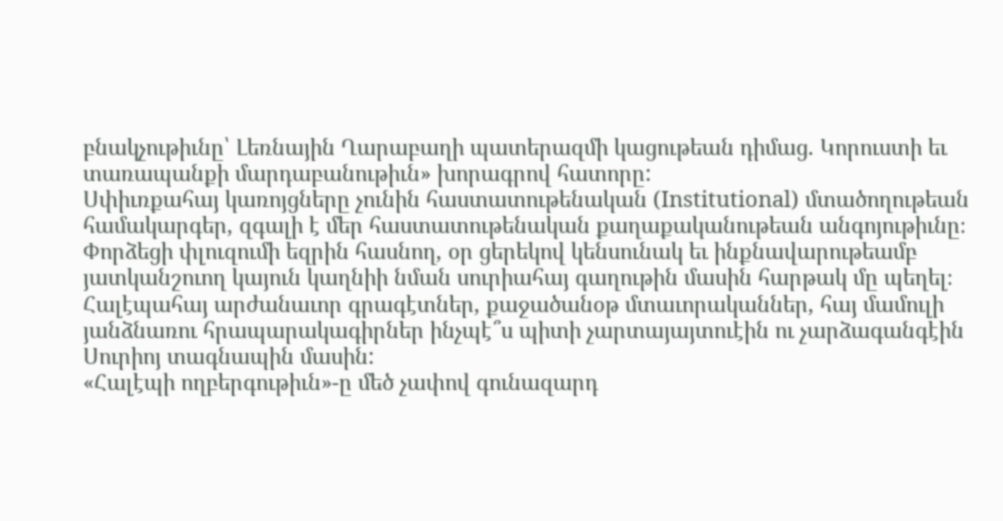բնակչութիւնը՝ Լեռնային Ղարաբաղի պատերազմի կացութեան դիմաց. Կորուստի եւ տառապանքի մարդաբանութիւն» խորագրով հատորը:
Սփիւռքահայ կառոյցները չունին հաստատութենական (Institutional) մտածողութեան համակարգեր, զգալի է մեր հաստատութենական քաղաքականութեան անգոյութիւնը։
Փորձեցի փլուզումի եզրին հասնող, օր ցերեկով կենսունակ եւ ինքնավարութեամբ յատկանշուող կայուն կաղնիի նման սուրիահայ գաղութին մասին հարթակ մը պեղել։
Հալէպահայ արժանաւոր գրագէտներ, քաջածանօթ մտաւորականներ, հայ մամուլի յանձնառու հրապարակագիրներ ինչպէ՞ս պիտի չարտայայտուէին ու չարձագանգէին Սուրիոյ տագնապին մասին:
«Հալէպի ողբերգութիւն»-ը մեծ չափով գունազարդ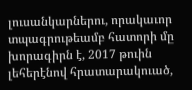լուսանկարներու, որակաւոր տպագրութեամբ հատորի մը խորագիրն է, 2017 թուին լեհերէնով հրատարակուած,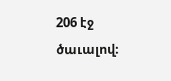206 էջ ծաւալով։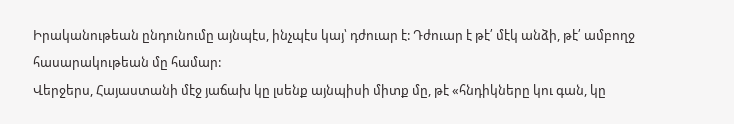Իրականութեան ընդունումը այնպէս, ինչպէս կայ՝ դժուար է: Դժուար է թէ՛ մէկ անձի, թէ՛ ամբողջ հասարակութեան մը համար:
Վերջերս, Հայաստանի մէջ յաճախ կը լսենք այնպիսի միտք մը, թէ «հնդիկները կու գան, կը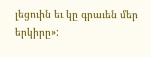լեցուին եւ կը գրաւեն մեր երկիրը»: